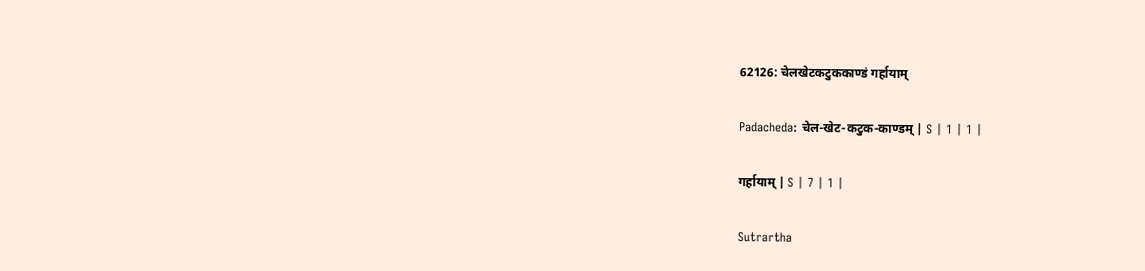62126: चेलखेटकटुककाण्डं गर्हायाम्

Padacheda: चेल-खेट-कटुक-काण्डम् | S | 1 | 1 |

गर्हायाम् | S | 7 | 1 |

Sutrartha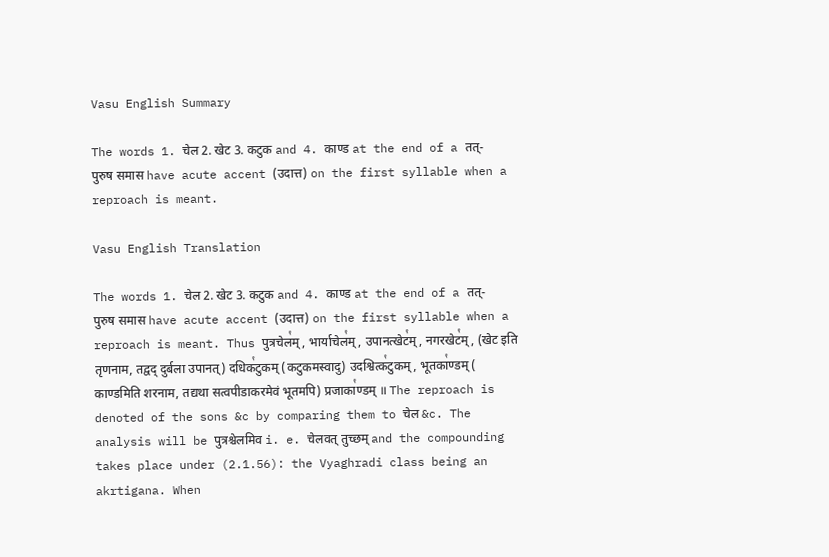Vasu English Summary

The words 1. चेल 2. खेट 3. कटुक and 4. काण्ड at the end of a तत्-पुरुष समास have acute accent (उदात्त) on the first syllable when a reproach is meant.

Vasu English Translation

The words 1. चेल 2. खेट 3. कटुक and 4. काण्ड at the end of a तत्-पुरुष समास have acute accent (उदात्त) on the first syllable when a reproach is meant. Thus पुत्रचेल꣡म्, भार्याचेल꣡म्, उपानत्खेट꣡म्, नगरखेट꣡म्, (खेट इति तृणनाम, तद्वद् दुर्बला उपानत्) दधिक꣡टुकम् (कटुकमस्वादु) उदश्वित्क꣡टुकम्, भूतका꣡ण्डम् ( काण्डमिति शरनाम, तद्यथा सत्वपीडाकरमेवं भूतमपि) प्रजाका꣡ण्डम् ॥ The reproach is denoted of the sons &c by comparing them to चेल &c. The analysis will be पुत्रश्चेलमिव i. e. चेलवत् तुच्छम् and the compounding takes place under (2.1.56): the Vyaghradi class being an akrtigana. When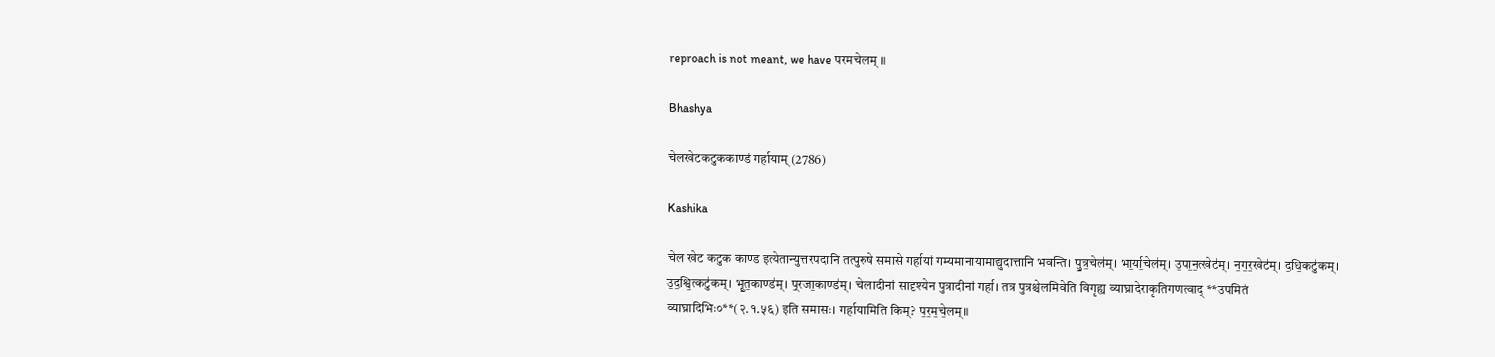reproach is not meant, we have परमचेलम् ॥

Bhashya

चेलखेटकटुककाण्डं गर्हायाम् (2786)

Kashika

चेल खेट कटुक काण्ड इत्येतान्युत्तरपदानि तत्पुरुषे समासे गर्हायां गम्यमानायामाद्युदात्तानि भवन्ति। पु॒त्र॒चेल॑म्। भा॒र्या॒चेल॑म्। उ॒पा॒न॒त्खेट॑म्। न॒ग॒र॒खेट॑म्। द॒धि॒कटु॑कम्। उ॒द॒श्वि॒त्कटु॑कम्। भू॒त॒काण्ड॑म्। प्॒रजा॒काण्ड॑म्। चेलादीनां सादृश्येन पुत्रादीनां गर्हा। तत्र पुत्रश्चेलमिवेति विगृह्य व्याघ्रादेराकृतिगणत्वाद् **उपमितं व्याघ्रादिभिः०**(२.१.५६) इति समासः। गर्हायामिति किम्? प॒र॒म॒चे॒लम्॥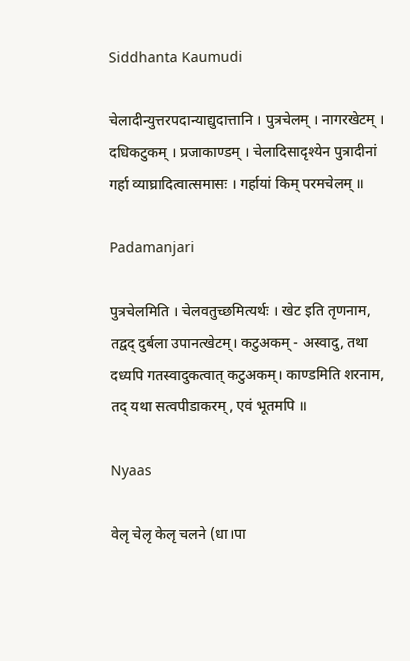Siddhanta Kaumudi

चेलादीन्युत्तरपदान्याद्युदात्तानि । पुत्रचेलम् । नागरखेटम् । दधिकटुकम् । प्रजाकाण्डम् । चेलादिसादृश्येन पुत्रादीनां गर्हा व्याघ्रादित्वात्समासः । गर्हायां किम् परमचेलम् ॥

Padamanjari

पुत्रचेलमिति । चेलवतुच्छमित्यर्थः । खेट इति तृणनाम, तद्वद् दुर्बला उपानत्खेटम्। कटुअकम् - अस्वादु, तथा दध्यपि गतस्वादुकत्वात् कटुअकम्। काण्डमिति शरनाम, तद् यथा सत्वपीडाकरम्, एवं भूतमपि ॥

Nyaas

वेलृ चेलृ केलृ चलने (धा।पा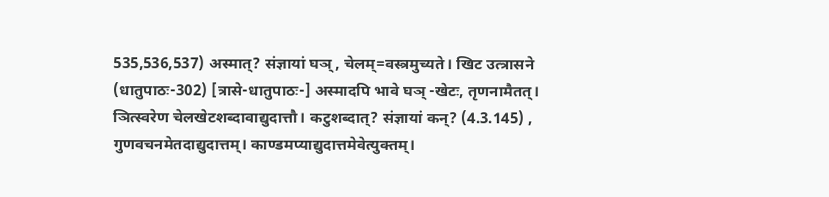535,536,537) अस्मात्? संज्ञायां घञ्, चेलम्=वस्त्रमुच्यते। खिट उत्त्रासने (धातुपाठः-302) [त्रासे-धातुपाठः-] अस्मादपि भावे घञ् -खेटः, तृणनामैतत्। ञित्स्वरेण चेलखेटशब्दावाद्युदात्तौ। कटुशब्दात्? संज्ञायां कन्? (4.3.145) , गुणवचनमेतदाद्युदात्तम्। काण्डमप्याद्युदात्तमेवेत्युक्तम्।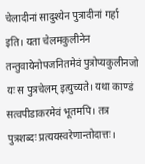चेलादीनां सादुश्येन पुत्रादीनां गर्हा इति। यता चेलमकुलीनेन तन्तुवायेनोपजनितमेवं पुत्रोप्यकुलीनजो यः स पुत्रचेलम् इत्युच्यते। यथा काण्डं सत्वपीडाकरमेवं भूतमपि। तत्र पुत्रशब्दः प्रत्ययस्वरेणान्तोदात्तः।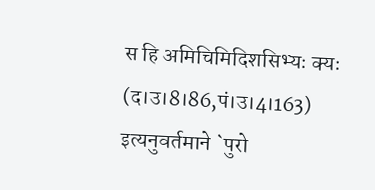स हि अमिचिमिदिशसिभ्यः क्यः (द।उ।8।86,पं।उ।4।163) इत्यनुवर्तमाने `पुरो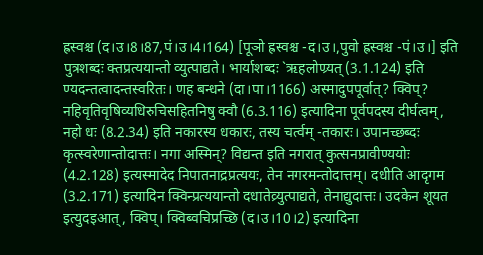ह्रस्वश्च (द।उ।8।87,पं।उ।4।164) [पूञो ह्रस्वश्च -द।उ।,पुवो ह्रस्वश्च -पं।उ।] इति पुत्रशब्दः क्तप्रत्ययान्तो व्युत्पाद्यते। भार्याशब्दः `ऋहलोण्र्यत् (3.1.124) इति ण्यदन्तत्वादन्तस्वरितः। णह बन्धने (दा।पा।1166) अस्मादुपपूर्वात्? क्विप्? नहिवृतिवृषिव्यधिरुचिसहितनिषु क्वौ (6.3.116) इत्यादिना पूर्वपदस्य दीर्घत्वम्, नहो धः (8.2.34) इति नकारस्य धकारः, तस्य चर्त्वम् -तकारः। उपानच्छब्दः कृत्स्वरेणान्तोदात्तः। नगा अस्मिन्? विद्यन्त इति नगरात् कुत्सनप्रावीण्ययोः (4.2.128) इत्यस्मादेद निपातनाद्रप्रत्ययः, तेन नगरमन्तोदात्तम्। दधीति आदृगम (3.2.171) इत्यादिन क्विन्प्रत्ययान्तो दधातेव्र्युत्पाद्यते, तेनाद्युदात्तः। उदकेन शूयत इत्युदइआत्, क्विप्। क्विब्वचिप्रच्छि (द।उ।10।2) इत्यादिना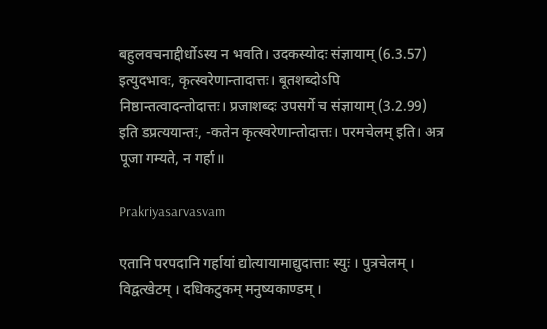बहुलवचनाद्दीर्धोऽस्य न भवति। उदकस्योदः संज्ञायाम् (6.3.57) इत्युदभावः, कृत्स्वरेणान्तादात्तः। बूतशब्दोऽपि निष्ठान्तत्वादन्तोदात्तः। प्रजाशब्दः उपसर्गे च संज्ञायाम् (3.2.99) इति डप्रत्ययान्तः, -कतेन कृत्स्वरेणान्तोदात्तः। परमचेलम् इति। अत्र पूजा गम्यते, न गर्हा॥

Prakriyasarvasvam

एतानि परपदानि गर्हायां द्योत्यायामाद्युदात्ताः स्युः । पुत्रचेलम् । विद्वत्खेटम् । दधिकटुकम् मनुष्यकाण्डम् ।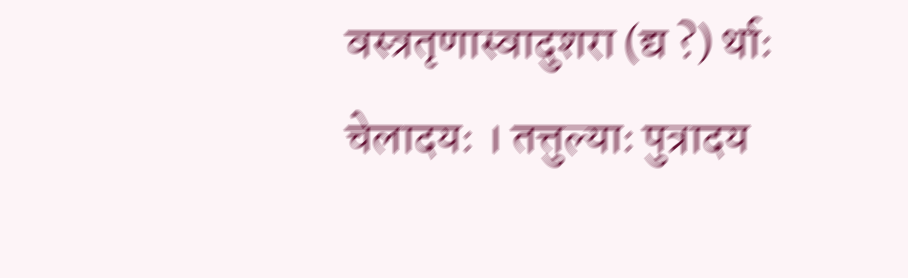वस्त्रतृणास्वादुशरा (द्य ?) र्थाः चेलादयः । तत्तुल्याः पुत्रादय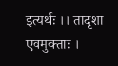इत्यर्थः ।। तादृशा एवमुक्ताः ।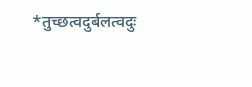*तुच्छत्वदुर्बलत्वदुः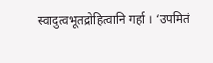स्वादुत्वभूतद्रोहित्वानि गर्हा । ‘उपमितं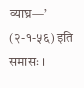व्याघ्र—’ (२-१-५६) इति समासः ।